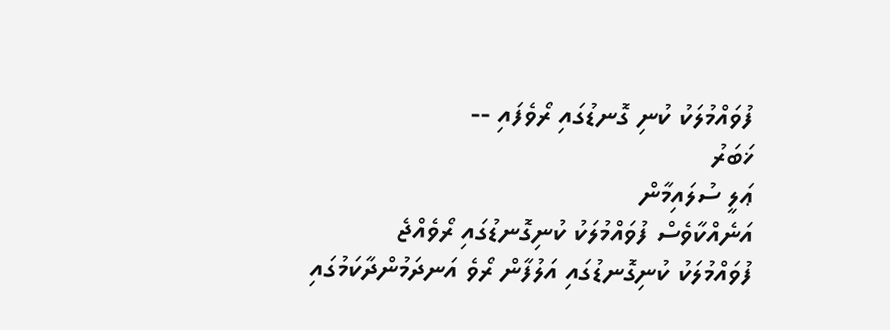ފުވައްމުލަކު ކުނި ގޮނޑުގައި ރޯވެފައި --
ޚަބަރު
ޢަލީ ސުލައިމާން
އަނެއްކާވެސް ފުވައްމުލަކު ކުނިގޮނޑުގައި ރޯވެއްޖެ
ފުވައްމުލަކު ކުނިގޮނޑުގައި އަލުފާން ރޯވެ އަނދަމުންދާކަމުގައި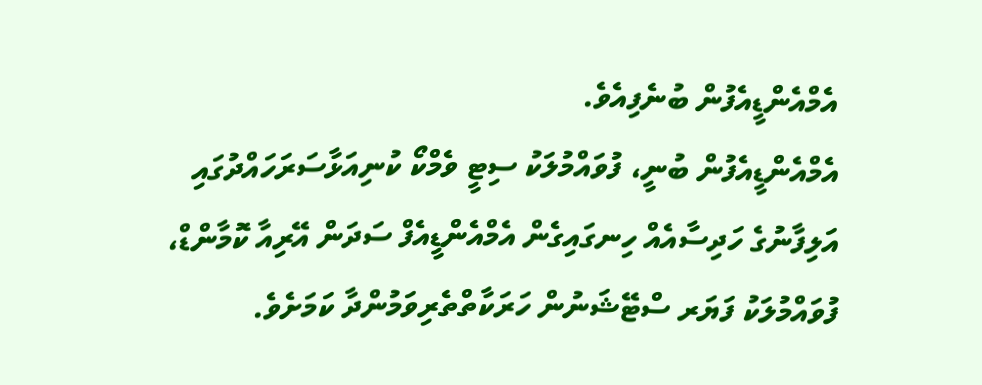އެމްއެންޑީއެފުން ބުނެފިއެވެ.
އެމްއެންޑީއެފުން ބުނީ، ފުވައްމުލަކު ސިޓީ ވެމްކޯ ކުނިއަޅާސަރަހައްދުގައި އަލިފާނުގެ ހަދިސާއެއް ހިނގައިގެން އެމްއެންޑީއެފް ސަދަން އޭރިއާ ކޮމާންޑް، ފުވައްމުލަކު ފަޔަރ ސްޓޭޝަނުން ހަރަކާތްތެރިވަމުންދާ ކަމަށެވެ.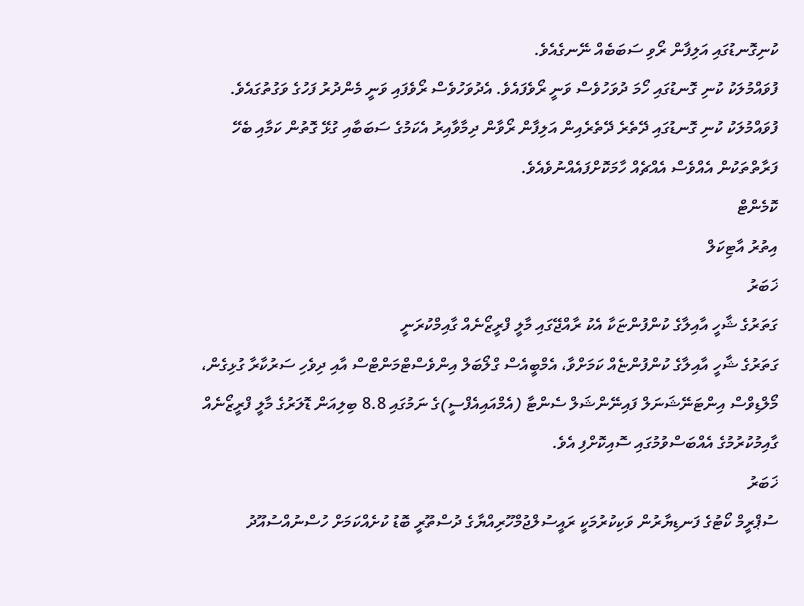ކުނިގޮނޑުގައި އަލިފާން ރޯވި ސަބަބެއް ނޭނގެއެވެ.
ފުވައްމުލަކު ކުނި ގޮނޑުގައި ހޯމަ ދުވަހުވެސް ވަނީ ރޯވެފައެވެ. އެދުވަހުވެސް ރޯވެފައި ވަނީ މެންދުރު ފަހުގެ ވަގުތުގައެވެ.
ފުވައްމުލަކު ކުނި ގޮނޑުގައި ދޭތެރެ ދޭތެރެއިން އަލިފާން ރޯވާން ދިމާވާއިރު އެކަމުގެ ސަބަބާއި ގުޅޭ ގޮތުން ކަމާއި ބެހޭ ފަރާތްތަކުން އެއްވެސް އެއްޗެއް ހާމަކޮށްފައެއްނުވެއެވެ.
ކޮމެންޓް
އިތުރު އާޓިކަލް
ޚަބަރު
ގަތަރުގެ ޝާހީ އާއިލާގެ ކުންފުންޏަކާ އެކު ރާއްޖޭގައި މާލީ ފްރީޒޯނެއް ގާއިމްކުރަނީ
ގަތަރުގެ ޝާހީ އާއިލާގެ ކުންފުންޏެއް ކަމަށްވާ، އެމްބީއެސް ގްލޯބަލް އިންވެސްޓްމަންޓްސް އާއި ދިވެހި ސަރުކާރާ ގުޅިގެން، މޯލްޑިވްސް އިންޓަނޭޝަނަލް ފައިނޭންޝަލް ސެންޓާ (އެމްއައިއެފްސީ)ގެ ނަމުގައި 8.8 ބިލިއަން ޑޮލަރުގެ މާލީ ފްރީޒޯނެއް ގާއިމުކުރުމުގެ އެއްބަސްވުމުގައި ސޮއިކޮށްފި އެވެ.
ޚަބަރު
ސުޕްރީމް ކޯޓުގެ ފަނޑިޔާރުން ވަކިކުރުމަކީ ރައީސުލްޖުމްހޫރިއްޔާގެ ދުސްތޫރީ ބޮޑު ކުށެއްކަމަށް ހުސްނުއްސުއޫދު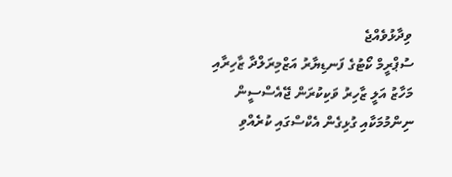ވިދާޅުވެއްޖެ
ސުޕްރީމް ކޯޓުގެ ފަނޑިޔާރު އަޒްމިރަލްދާ ޒާހިރާއި މަހާޒު އަލީ ޒާހިރު ވަކިކުރަން ޖޭއެސްސީން ނިންމުމަކާއި ގުޅިގެން އެކްސްގައި ކުރެއްވި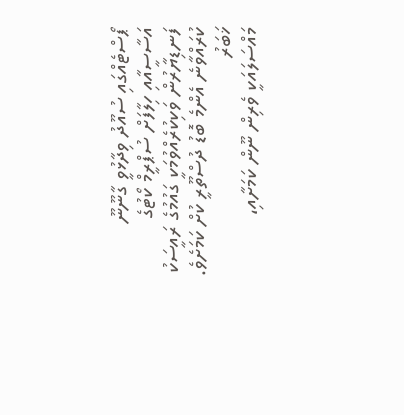ޕޯސްޓެއްގައި ސުއޫދު ވިދާޅުވީ ގާނޫނޫ އަސާސީއާއި ހިލާފަށް ސުޕްރީމް ކޯޓުގެ ފަނޑިޔާރުން ވަކިކުރެއްވުމަކީ ގައުމުގެ ރައީސަކު ކުރައްވާނެ އެންމެ ބޮޑު ދުސްތޫރީ ކުށް ކަމަށެވެ.
ޚަބަރު
މައްސަލައަކީ ވެރިން ނޫން ކަމަށާއި،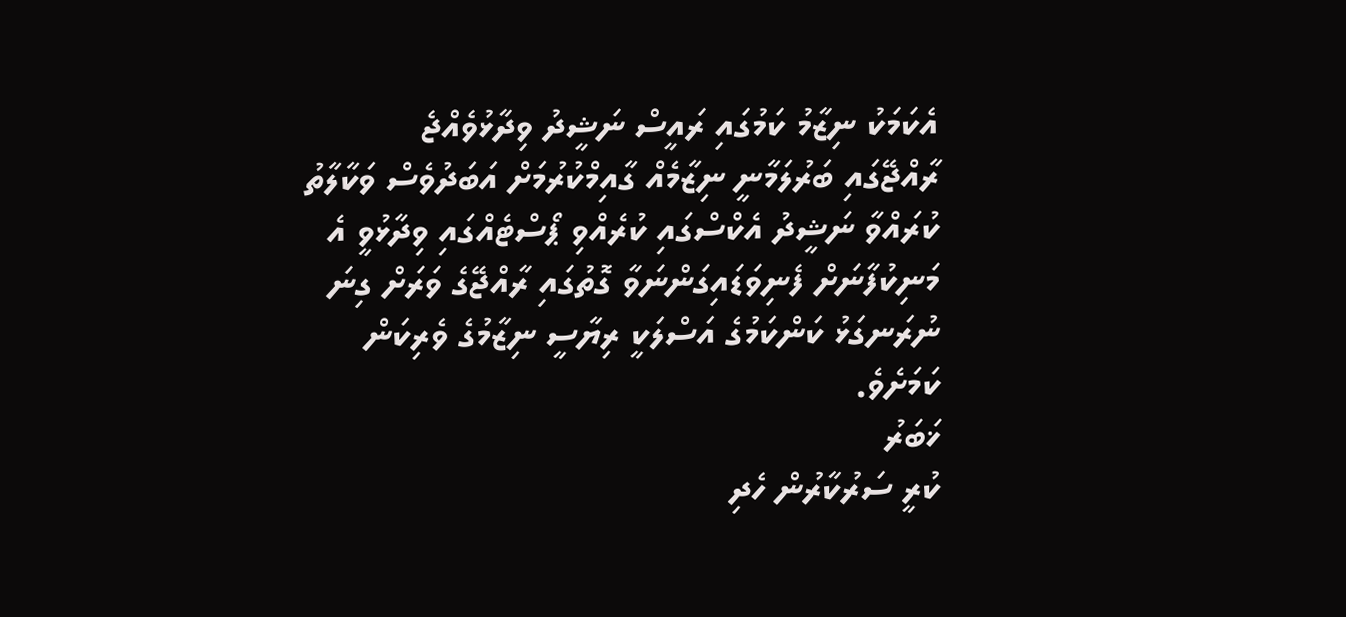އެކަމަކު ނިޒާމު ކަމުގައި ރައީސް ނަޝީދު ވިދާޅުވެއްޖެ
ރާއްޖޭގައި ބަރުލަމާނީ ނިޒާމެއް ގާއިމްކުރުމަށް އަބަދުވެސް ވަކާލާތު ކުރައްވާ ނަޝީދު އެކްސްގައި ކުރެއްވި ޕޯސްޓެއްގައި ވިދާޅުވީ އެ މަނިކުފާނަށް ފެނިވަޑައިގަންނަވާ ގޮތުގައި ރާއްޖޭގެ ވަރަށް ގިނަ ނުރަނގަޅު ކަންކަމުގެ އަސްލަކީ ރިޔާސީ ނިޒާމުގެ ވެރިކަން ކަމަށެވެ.
ޚަބަރު
ކުރީ ސަރުކާރުން ހެދި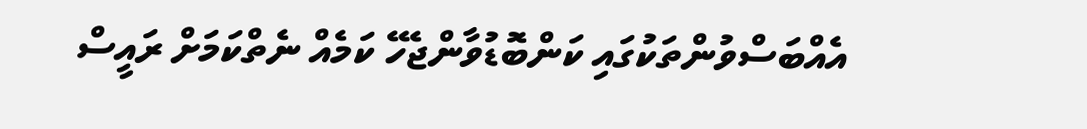އެއްބަސްވުންތަކުގައި ކަންބޮޑުވާންޖެހޭ ކަމެއް ނެތްކަމަށް ރައީސް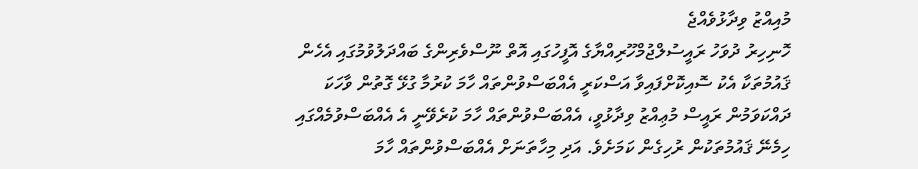މުއިއްޒު ވިދާޅުވެއްޖެ
ހޮނިހިރު ދުވަހު ރައީސުލްޖުމްހޫރިއްޔާގެ އޮފީހުގައި އޮތް ނޫސްވެރިންގެ ބައްދަލުވުމުގައި އެހެން ޤައުމުތަކާ އެކު ސޮއިކޮށްފައިވާ އަސްކަރީ އެއްބަސްވުންތައް ހާމަ ކުރުމާ ގުޅޭ ގޮތުން ވާހަކަ ދައްކަވަމުން ރައީސް މުޢިއްޒު ވިދާޅުވީ، އެއްބަސްވުންތައް ހާމަ ކުރެވޭނީ އެ އެއްބަސްވުމެއްގައި ހިމެނޭ ޤައުމުތަކުން ރުހިގެން ކަމަށެވެ. އަދި މިހާތަނަށް އެއްބަސްވުންތައް ހާމަ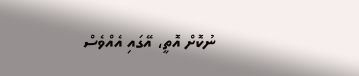ނުކޮށް އޮތީ، އޭގައި އެއްވެސް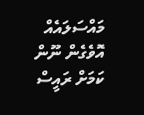މައްސަލައެއް އޮވެގެން ނޫން ކަމަށް ރައީސް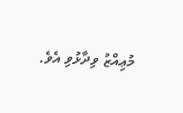މުޢިއްޒު ވިދާޅުވި އެވެ.